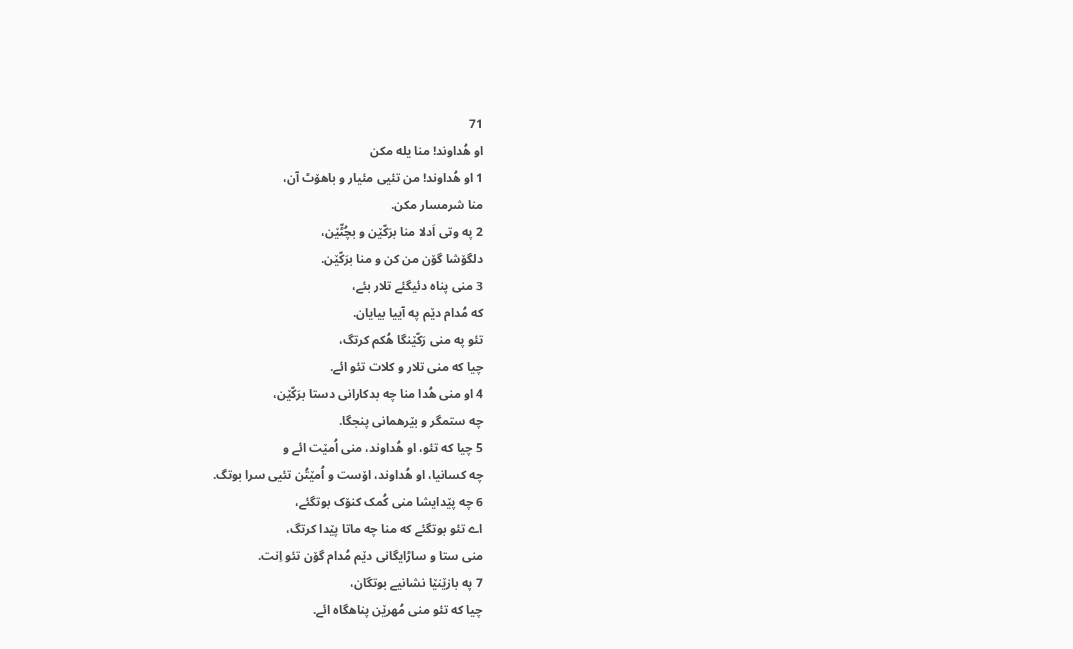71
او هُداوند! منا یله مکن
1 او هُداوند! من تئیی مئیار و باهۆٹ آن،
منا شرمسار مکن.
2 په وتی اَدلا منا برَکّێن و بچُٹّێن،
دلگۆشا گۆن من کن و منا برَکّێن.
3 منی پناه دئیگئے تلار بئے،
که مُدام دێم په آییا بیایان.
تئو په منی رَکّێنگا هُکم کرتگ،
چیا که منی تلار و کلات تئو ائے.
4 او منی هُدا منا چه بدکارانی دستا برَکّێن،
چه ستمگر و بێرهمانی پنجگا.
5 چیا که تئو، او هُداوند، منی اُمێت ائے و
چه کسانیا، او هُداوند، اۆست و اُمێتُن تئیی سرا بوتگ.
6 چه پێدایشا منی کُمک کنۆک بوتگئے،
اے تئو بوتگئے که منا چه ماتا پێدا کرتگ،
منی ستا و ساڑایگانی دێم مُدام گۆن تئو اِنت.
7 په بازێنێا نشانیے بوتگان،
چیا که تئو منی مُهرێن پناهگاه ائے.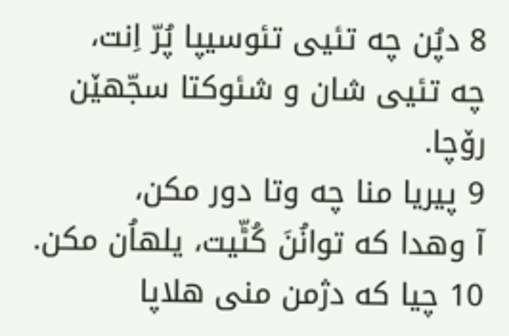8 دپُن چه تئیی تئوسیپا پُرّ اِنت،
چه تئیی شان و شئوکتا سجّهێن رۆچا.
9 پیریا منا چه وتا دور مکن،
آ وهدا که توانُنَ کُٹّیت، یلهاُن مکن.
10 چیا که دژمن منی هلاپا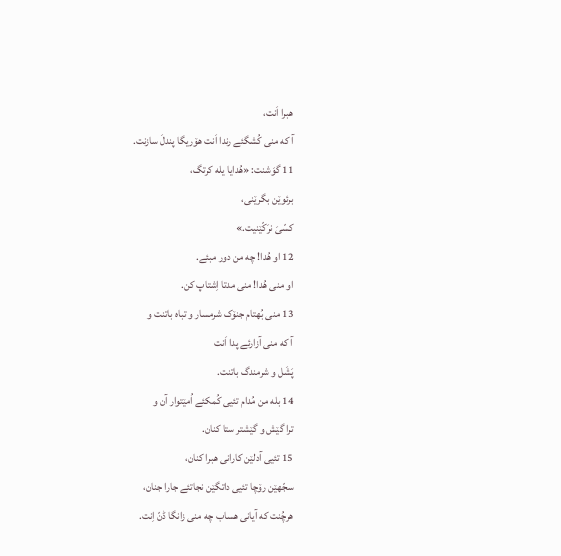هبرا اَنت،
آ که منی کُشگئے رندا اَنت هۆریگا پندلَ سازنت.
11 گوَشنت: «هُدایا یله کرتگ،
برئوێن بگرێنی،
کسّیَ نرَکّێنیت.»
12 او هُدا! چه من دور مبئے.
او منی هُدا! منی مدتا اِشتاپ کن.
13 منی بُهتام جنۆک شرمسار و تباه باتنت و
آ که منی آزارئے پدا اَنت
پَشَل و شرمندگ باتنت.
14 بله من مُدام تئیی کُمکئے اُمێتوار آن و
ترا گێش و گێشتر ستا کنان.
15 تئیی آدلێن کارانی هبرا کنان،
سجّهێن رۆچا تئیی داتگێن نجاتئے جارا جنان،
هرچُنت که آیانی هساب چه منی زانگا ڈنّ اِنت.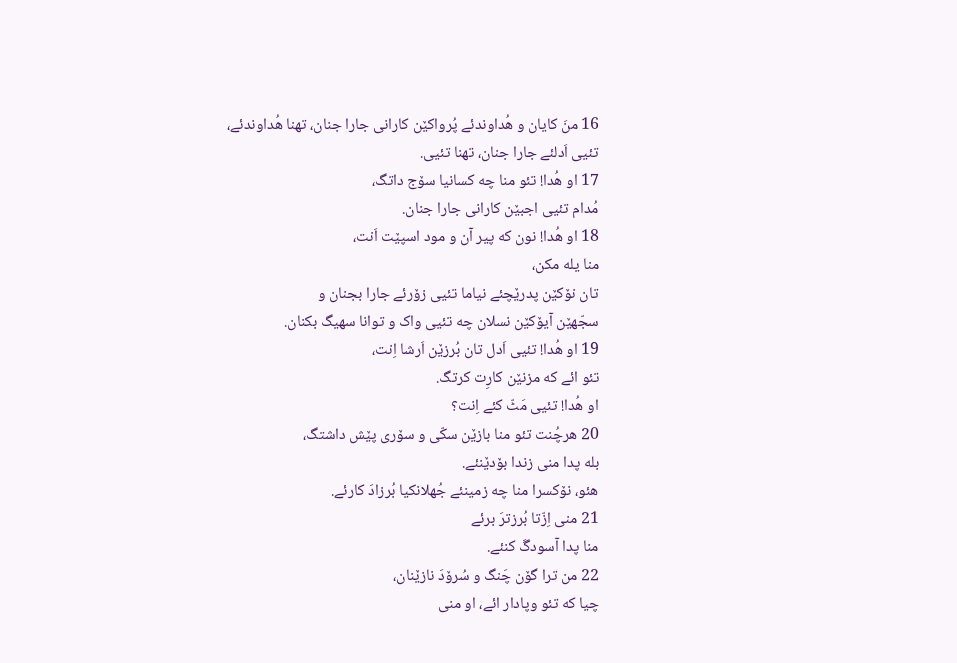16 منَ کایان و هُداوندئے پُرواکێن کارانی جارا جنان، تهنا هُداوندئے،
تئیی اَدلئے جارا جنان، تهنا تئیی.
17 او هُدا! تئو منا چه کسانیا سۆج داتگ،
مُدام تئیی اجبێن کارانی جارا جنان.
18 او هُدا! نون که پیر آن و مود اسپێت اَنت،
منا یله مکن،
تان نۆکێن پدرێچئے نیاما تئیی زۆرئے جارا بجنان و
سجّهێن آیۆکێن نسلان چه تئیی واک و توانا سهیگ بکنان.
19 او هُدا! تئیی اَدل تان بُرزێن اَرشا اِنت،
تئو ائے که مزنێن کارِت کرتگ.
او هُدا! تئیی مَٹّ کئے اِنت؟
20 هرچُنت تئو منا بازێن سکّی و سۆری پێش داشتگ،
بله پدا منی زندا بۆدێنئے.
هئو، نۆکسرا منا چه زمینئے جُهلانکیا بُرزادَ کارئے.
21 منی اِزّتا بُرزترَ برئے
منا پدا آسودگَ کنئے.
22 من ترا گۆن چَنگ و سُرۆدَ نازێنان،
چیا که تئو وپادار ائے، او منی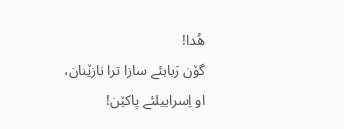هُدا!
گۆن رَبابئے سازا ترا نازێنان،
او اِسراییلئے پاکێن!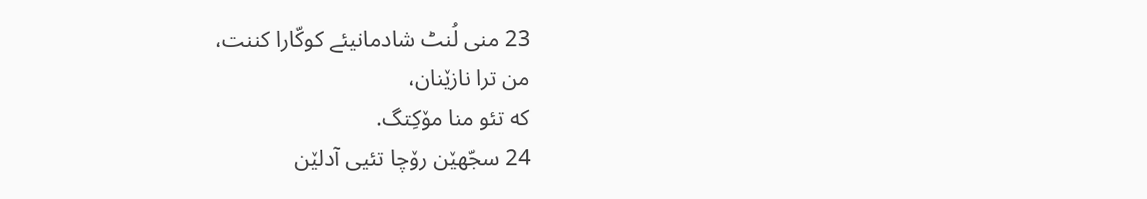23 منی لُنٹ شادمانیئے کوکّارا کننت،
من ترا نازێنان،
که تئو منا مۆکِتگ.
24 سجّهێن رۆچا تئیی آدلێن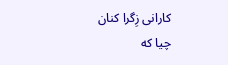کارانی زِگرا کنان
چیا که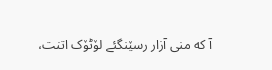آ که منی آزار رسێنگئے لۆٹۆک اتنت،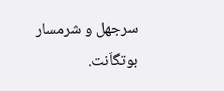سرجهل و شرمسار بوتگاَنت.